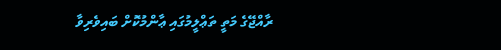ރާއްޖޭގެ މަތީ ތަޢްލީމުގައި ޢާންމުކޮށް ބައިވެރިވާ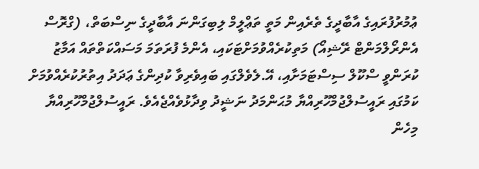ޢުމުރުފުރައިގެ އާބާދީގެ ތެރެއިން މަތީ ތަޢްލީމް ލިބިގަންނަ އާބާދީގެ ނިސްބަތް، (ގްރޮސް އެންރޯލްމަންޓް ރޭޝިއޯ) މަތިކުރެއްވުމަށްޓަކައި، އެންމެ ފުރަތަމަ މަސައްކަތްތައް އަމާޒު ކުރަންވީ ސްކޫލް ސިސްޓަމަށާއި، އޭ.ލެވެލްގައި ބައިވެރިވާ ކުދިންގެ ޢަދަދު އިތުރުކުރެއްވުމަށް ކަމުގައި ރައީސުލްޖުމްހޫރިއްޔާ މުޙަންމަދު ނަޝީދު ވިދާޅުވެއްޖެއެވެ. ރައީސުލްޖުމްހޫރިއްޔާ މިހެން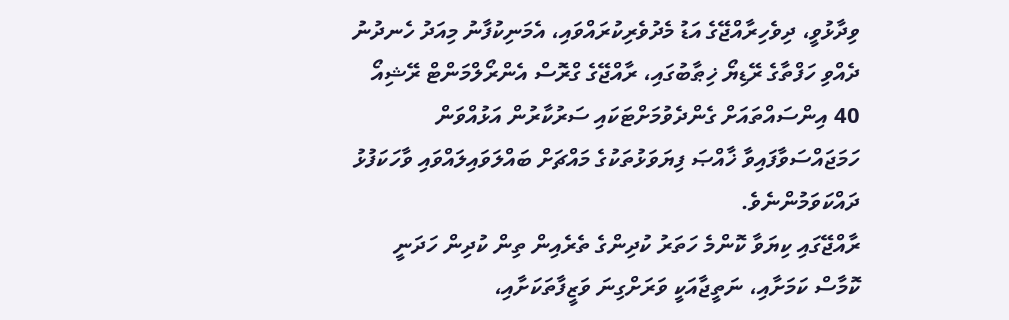ވިދާޅުވީ، ދިވެހިރާއްޖޭގެ އަޑު މެދުވެރިކުރައްވައި، އެމަނިކުފާނު މިއަދު ހެނދުނު ދެއްވި ހަފްތާގެ ރޭޑިޔޯ ޚިޠާބުގައި، ރާއްޖޭގެ ގްރޮސް އެންރޯލްމަންޓް ރޭޝިއޯ 40 އިންސައްތައަށް ގެންދެވުމަށްޓަކައި ސަރުކާރުން އަޅުއްވަން ހަމަޖައްސަވާފައިވާ ޚާއްޞަ ފިޔަވަޅުތަކުގެ މައްޗަށް ބައްލަވައިލައްވައި ވާހަކަފުޅު ދައްކަވަމުންނެވެ.
ރާއްޖޭގައި ކިޔަވާ ކޮންމެ ހަތަރު ކުދިންގެ ތެރެއިން ތިން ކުދިން ހަދަނީ ކޮމާސް ކަމަށާއި، ނަތީޖާއަކީ ވަރަށްގިނަ ވަޒީފާތަކަށާއި،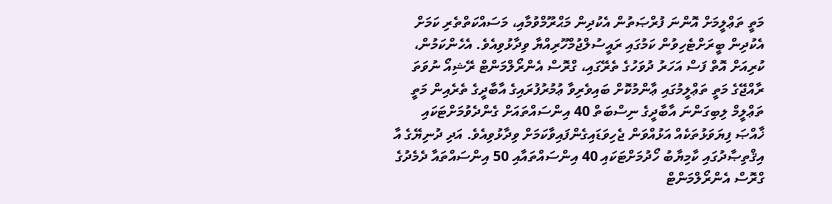މަތީ ތަޢްލީމަށް އޮންނަ ފުރްޞަތުން އެކުދިން މަޙްރޫމްވުމާއި، މަސައްކަތްތެރި ކަމަށް އެކުދިން ބީރަށްޓެހިވުން ކަމުގައި ރައީސުލްޖުމްހޫރިއްޔާ ވިދާޅުވިއެވެ. އެހެންކަމުން، ކުރިއަށް އޮތް ފަސް އަހަރު ދުވަހުގެ ތެރޭގައި، ގްރޮސް އެންރޯލްމަންޓް ރޭޝިއޯ ނުވަތަ ރާއްޖޭގެ މަތީ ތަޢްލީމުގައި ޢާންމުކޮށް ބައިވެރިވާ ޢުމުރުފުރައިގެ އާބާދީގެ ތެރެއިން މަތީ ތަޢްލީމް ލިބިގަންނަ އާބާދީގެ ނިސްބަތް 40 އިންސައްތައަށް ގެންދެވުމަށްޓަކައި ޚާއްޞަ ފިޔަވަޅުތަކެއް އަޅުއްވަން ޖެހިވަޑައިގެންފައިވާކަމަށް ވިދާޅުވިއެވެ. އަދި ދުނިޔޭގެ އާ އިޤްތިޞާދުގައި ކާމިޔާބު ހޯދުމަށްޓަކައި 40 އިންސައްތައާއި 50 އިންސައްތައާ ދެމެދުގެ ގްރޮސް އެންރޯލްމަންޓް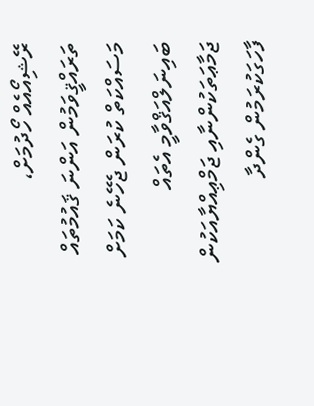ރޭޝިއޯއެއް ހޯދުމަށް، ތަރައްޤީވަމުން އަންނަ ޤައުމުތައް މަސައްކަތް ކުރަން ޖެހޭނެ ކަމަށް ބައިނަލްއަޤްވާމީ އެތައް ޖަމާޢަތަކުންނާއި ޖަމްޢިއްޔާއަކުން ފާހަގަކުރަމުން ގެންދާ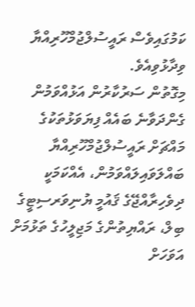ކަމުގައިވެސް ރައީސުލްޖުމްހޫރިއްޔާ ވިދާޅުވިއެވެ.
މިގޮތުން ސަރުކާރުން އަޅުއްވަމުން ގެންދަވާނެ ބައެއް ފިޔަވަޅުތަކުގެ މައްޗަށް ރައީސުލްޖުމްހޫރިއްޔާ ބައްލަވައިލައްވަމުން، އެއްކަމަކީ ދިވެހިރާއްޖޭގެ ޤައުމީ ޔުނިވަރސިޓީގެ ބިލް، ރައްޔިތުންގެ މަޖިލީހުގެ ތަޅުމަށް އަވަހަށް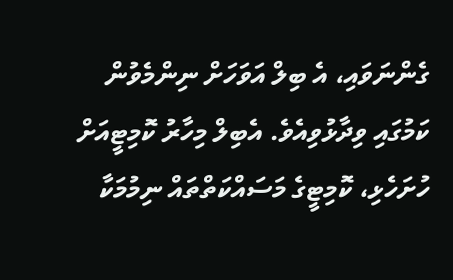ގެންނަވައި، އެ ބިލް އަވަހަށް ނިންމެވުން ކަމުގައި ވިދާޅުވިއެވެ. އެބިލް މިހާރު ކޮމިޓީއަށް ހުށަހެޅި، ކޮމިޓީގެ މަސައްކަތްތައް ނިމުމަކާ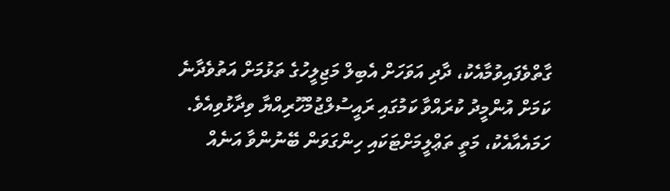ގާތްވެފައިވުމާއެކު، ދާދި އަވަހަށް އެބިލް މަޖިލީހުގެ ތަޅުމަށް އަތުވެދާނެ ކަމަށް އުންމީދު ކުރައްވާ ކަމުގައި ރައީސުލްޖުމްހޫރިއްޔާ ވިދާޅުވިއެވެ. ހަމައެއާއެކު، މަތީ ތަޢްލީމަށްޓަކައި ހިންގަވަން ބޭނުންވާ އަނެއް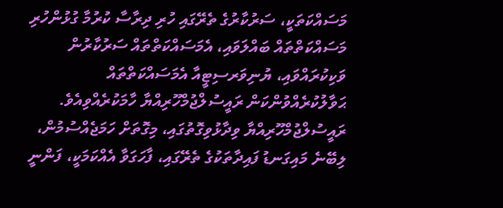މަސައްކަތަކީ، ސަރުކާރުގެ ތެރޭގައި ހުރި ދިރާސާ ކުރުމާ ގުޅުންހުރި މަސައްކަތްތައް ބައްލަވައި، އެމަސައްކަތްތައް ސަރުކާރުން ވަކިކުރައްވައި، ޔުނިވަރސިޓީއާ އެމަސައްކަތްތައް ޙަވާލުކުރެއްވުންކަން ރައީސުލްޖުމްހޫރިއްޔާ ހާމަކުރެއްވިއެވެ. ރައީސުލްޖުމްހޫރިއްޔާ ވިދާޅުވިގޮތުގައި، މިގޮތަށް ހަމަޖެއްސުމުން، ލިބޭނެ މައިގަނޑު ފައިދާތަކުގެ ތެރޭގައި، ފާހަގަވާ އެއްކަމަކީ، ފަންނީ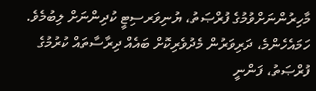މާހިރުންނަށްވުމުގެ ފުރްޞަތު، ޔުނިވަރސިޓީ ކުދިންނަށް ލިބުމެވެ. ހަމައެހެންމެ، ދަރިވަރުން މެދުވެރިކޮށް ބައެއް ދިރާސާތައް ކުރުމުގެ ފުރްޞަތު، ފަންނީ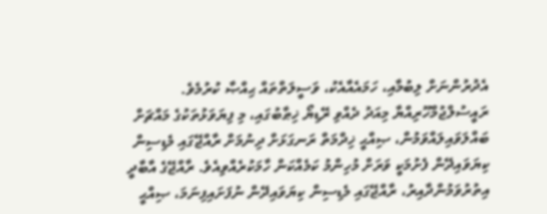އެދުރުންނަށް ލިބުމާއި، ހަމައެއާއެކު، ވަސީލަތްތައް ޙިއްޞާ ކުރުމެވެ.
ރައީސުލްޖުމްހޫރިއްޔާ މިއަދު ދެއްވި ރޭޑިޔޯ ޚިޠާބުގައި، މި ފިޔަވަޅުތަކުގެ މައްޗަށް ބައްލަވައިލައްވަމުން، ޞިއްޙީ ޚިދްމަތް ރަނގަޅަށް ދިނުމަށް ރާއްޖޭގައި މެޑިސިން ކިޔަވައިދޭން ފެށުމަކީ ވަރަށް މުހިންމު ކަމެއްކަން ހާމަކުރެއްވިއެވެ. ރާއްޖޭގެ އާބާދީ އިތުރުވަމުންދާއިރު، ރާއްޖޭގައި މެޑިސިން ކިޔަވައިދޭން ނުފަށައިފިނަމަ، ޞިއްޙީ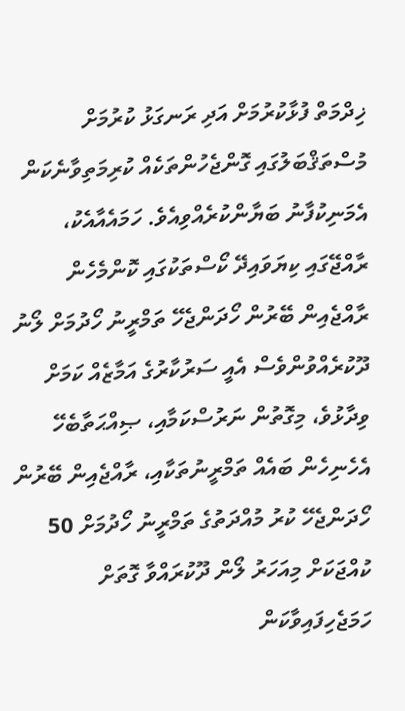ޚިދްމަތް ފުޅާކުރުމަށް އަދި ރަނގަޅު ކުރުމަށް މުސްތަޤްބަލުގައި ގޮންޖެހުންތަކެއް ކުރިމަތިވާނެކަން އެމަނިކުފާނު ބަޔާންކުރެއްވިއެވެ. ހަމައެއާއެކު، ރާއްޖޭގައި ކިޔަވައިދޭ ކޯސްތަކުގައި ކޮންމެހެން ރާއްޖެއިން ބޭރުން ހޯދަންޖެހޭ ތަމްރީނު ހޯދުމަށް ލޯނު ދޫކުރެއްވުންވެސް އެއީ ސަރުކާރުގެ އަމާޒެއް ކަމަށް ވިދާޅުވެ، މިގޮތުން ނަރުސްކަމާއި، ޞިއްޙަތާބެހޭ އެހެނިހެން ބައެއް ތަމްރީނުތަކާއި، ރާއްޖެއިން ބޭރުން ހޯދަންޖެހޭ ކުރު މުއްދަތުގެ ތަމްރީނު ހޯދުމަށް 50 ކުއްޖަކަށް މިއަހަރު ލޯން ދޫކުރައްވާ ގޮތަށް ހަމަޖެހިފައިވާކަން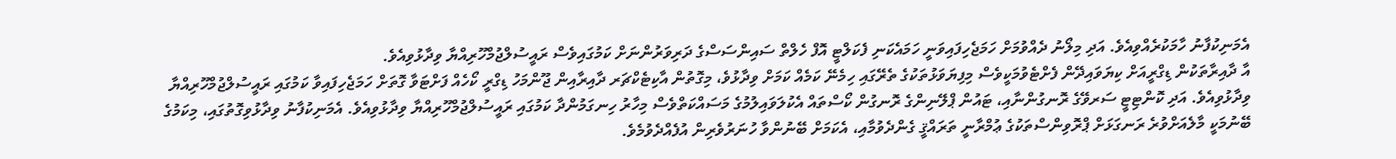އެމަނިކުފާނު ހާމަކުރެއްވިއެވެ. އަދި މިލޯނު ދެއްވުމަށް ހަމަޖެހިފައިވަނީ ހަމައެކަނި ފެކަލްޓީ އޮފް ހެލްތް ސައިންސަސްގެ ދަރިވަރުންނަށް ކަމުގައިވެސް ރައީސުލްޖުމްހޫރިއްޔާ ވިދާޅުވިއެވެ.
އާ ދާއިރާތަކުން ޑިގްރީއަށް ކިޔަވައިދޭން ފެށްޓެވުމަކީވެސް މިފިޔަވަޅުތަކުގެ ތެރޭގައި ހިމެނޭ ކަމެއް ކަމަށް ވިދާޅުވެ، މިގޮތުން އާކިޓެކްޗަރ ދާއިރާއިން ޖޫންމަހު ޑިގްރީ ކޯހެއް ފަށްޓަވާ ގޮތަށް ހަމަޖެހިފައިވާ ކަމުގައި ރައީސުލްޖުމްހޫރިއްޔާ ވިދާޅުވިއެވެ. އަދި ކޮންޓިޓީ ސަރވޭގެ ރޮނގުންނާއި، ޓައުން ޕްލޭނިންގެ ރޮނގުން ކޯސްތައް އެކުލަވައިލުމުގެ މަސައްކަތްވެސް މިހާރު ހިނގަމުންދާ ކަމުގައި ރައީސުލްޖުމްހޫރިއްޔާ ވިދާޅުވިއެވެ. އެމަނިކުފާނު ވިދާޅުވިގޮތުގައި، މިކަމުގެ ބޭނުމަކީ މާލެއަށްވުރެ ރަނގަޅަށް ޕްރޮވިންސްތަކުގެ ޢުމްރާނީ ތަރައްޤީ ގެންދެވުމާއި، އެކަމަށް ބޭނުންވާ ހުނަރުވެރިން އުފެއްދެވުމެވެ.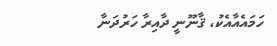ހަމައެއާއެކު، ޤާނޫނީ ދާއިރާ ހަރުދަނާ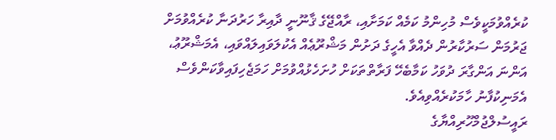ކުރެއްވުމަކީވެސް މުހިންމު ކަމެއް ކަމަށާއި، ރާއްޖޭގެ ޤާނޫނީ ދާއިރާ ހަރުދަނާ ކުރެއްވުމަށް ޖަރުމަން ސަރުކާރުން ދެއްވާ އެހީގެ ދަށުން މަޝްރޫޢެއް އެކުލަވައިލައްވައި، އެމަޝްރޫޢު، އަންނަ އަންގާރަ ދުވަހު ކަމާބެހޭ ފަރާތްތަކަށް ހުށަހެޅުއްވުމަށް ހަމަޖެހިފައިވާކަންވެސް އެމަނިކުފާނު ހާމަކުރެއްވިއެވެ.
ރައީސުލްޖުމްހޫރިއްޔާގެ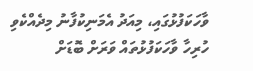ވާހަކަފުޅުގައި، މިއަދު އެމަނިކުފާނު މިދެއްކެވި ހުރިހާ ވާހަކަފުޅުތައް ވަރަށް ބޮޑަށް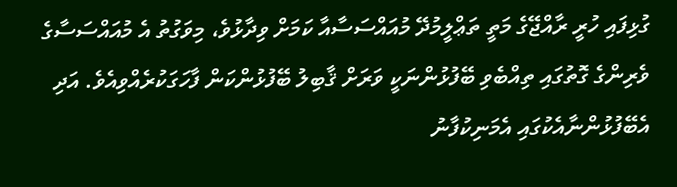ގުޅިފައި ހުރީ ރާއްޖޭގެ މަތީ ތަޢްލީމުދޭ މުއައްސަސާއާ ކަމަށް ވިދާޅުވެ، މިވަގުތު އެ މުއައްސަސާގެ ވެރިންގެ ގޮތުގައި ތިއްބެވި ބޭފުޅުންނަކީ ވަރަށް ޤާބިލު ބޭފުޅުންކަން ފާހަގަކުރެއްވިއެވެ. އަދި އެބޭފުޅުންނާއެކުގައި އެމަނިކުފާނު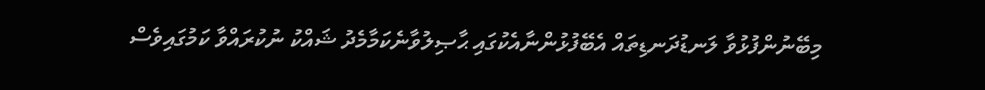މިބޭނުންފުޅުވާ ލަނޑުދަނޑިތައް އެބޭފުޅުންނާއެކުގައި ޙާޞިލުވާނެކަމާމެދު ޝައްކު ނުކުރައްވާ ކަމުގައިވެސް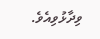ވިދާޅުވިއެވެ.